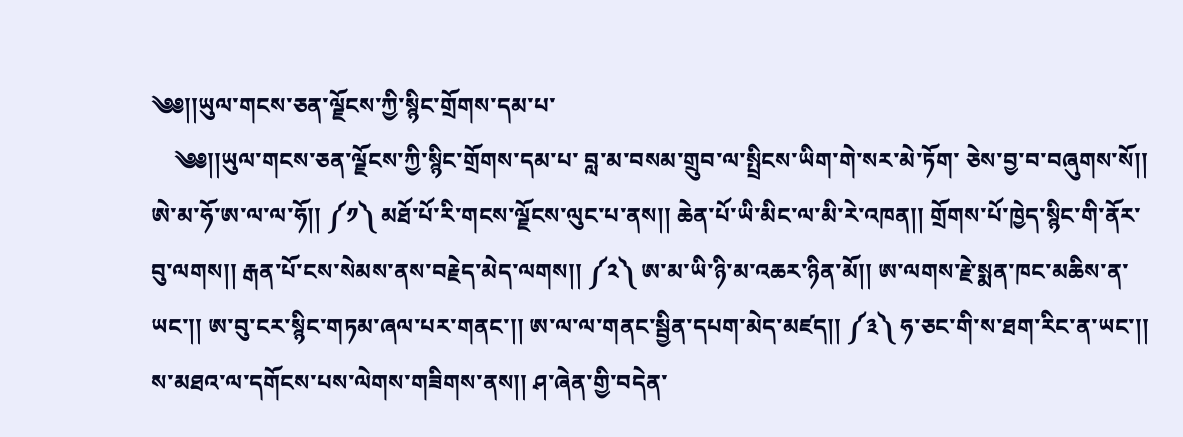༄༅།།ཡུལ་གངས་ཅན་ལྗོངས་ཀྱི་སྙིང་གྲོགས་དམ་པ་
    ༄༅།།ཡུལ་གངས་ཅན་ལྗོངས་ཀྱི་སྙིང་གྲོགས་དམ་པ་ བླ་མ་བསམ་གྲུབ་ལ་སྤྲིངས་ཡིག་གེ་སར་མེ་ཏོག་ ཅེས་བྱ་བ་བཞུགས་སོ།། ཨེ་མ་ཧོ་ཨ་ལ་ལ་ཧོ།། ༼༡༽ མཐོ་པོ་རི་གངས་ལྗོངས་ལུང་པ་ནས།། ཆེན་པོ་ཡི་མིང་ལ་མི་རེ་འཁན།། གྲོགས་པོ་ཁྱེད་སྙིང་གི་ནོར་བུ་ལགས།། རྒན་པོ་ངས་སེམས་ནས་བརྗེད་མེད་ལགས།། ༼༢༽ ཨ་མ་ཡི་ཉི་མ་འཆར་ཉིན་མོ།། ཨ་ལགས་རྗེ་སྨན་ཁང་མཆིས་ན་ཡང་།། ཨ་བུ་ངར་སྙིང་གཏམ་ཞལ་པར་གནང་།། ཨ་ལ་ལ་གནང་སྦྱིན་དཔག་མེད་མཛད།། ༼༣༽ ཧ་ཅང་གི་ས་ཐག་རིང་ན་ཡང་།། ས་མཐའ་ལ་དགོངས་པས་ལེགས་གཟིགས་ནས།། ཤ་ཞེན་གྱི་བདེན་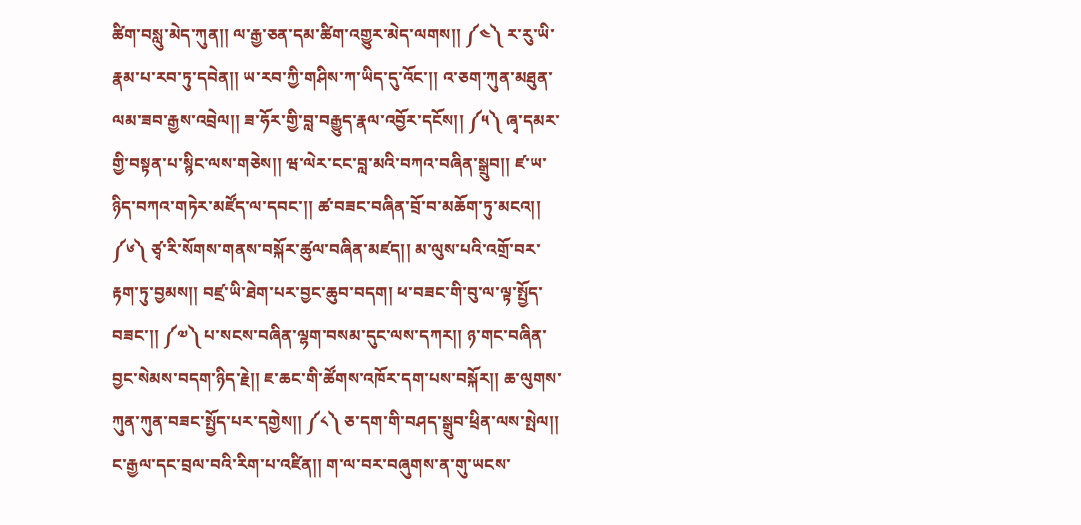ཚིག་བསླུ་མེད་ཀུན།། ལ་རྒྱ་ཅན་དམ་ཚིག་འགྱུར་མེད་ལགས།། ༼༤༽ ར་རུ་ཡི་རྣམ་པ་རབ་ཏུ་དབེན།། ཡ་རབ་ཀྱི་གཤིས་ཀ་ཡིད་དུ་འོང་།། འ་ཅག་ཀུན་མཐུན་ལམ་ཟབ་རྒྱས་འབྲེལ།། ཟ་ཧོར་གྱི་བླ་བརྒྱུད་རྣལ་འབྱོར་དངོས།། ༼༥༽ ཞྭ་དམར་གྱི་བསྟན་པ་སྙིང་ལས་གཅེས།། ཝ་ལེར་ངང་བླ་མའི་བཀའ་བཞིན་སྒྲུབ།། ཛ་ཡ་ཉིད་བཀའ་གཏེར་མཛོད་ལ་དབང་།། ཚ་བཟང་བཞིན་བྲོ་བ་མཆོག་ཏུ་མངའ།། ༼༦༽ ཙྭ་རི་སོགས་གནས་བསྐོར་ཚུལ་བཞིན་མཛད།། མ་ལུས་པའི་འགྲོ་བར་རྟག་ཏུ་བྱམས།། བཛྲ་ཡི་ཐེག་པར་བྱང་ཆུབ་བདག། ཕ་བཟང་གི་བུ་ལ་ལྟ་སྤྱོད་བཟང་།། ༼༧༽ པ་སངས་བཞིན་ལྷག་བསམ་དུང་ལས་དཀར།། ཉ་གང་བཞིན་བྱང་སེམས་བདག་ཉིད་རྗེ།། ཇ་ཆང་གི་ཚོགས་འཁོར་དག་པས་བསྐོར།། ཆ་ལུགས་ཀུན་ཀུན་བཟང་སྤྱོད་པར་དགྱེས།། ༼༨༽ ཅ་དག་གི་བཤད་སྒྲུབ་ཕྲིན་ལས་སྤེལ།། ང་རྒྱལ་དང་བྲལ་བའི་རིག་པ་འཛིན།། ག་ལ་བར་བཞུགས་ན་གུ་ཡངས་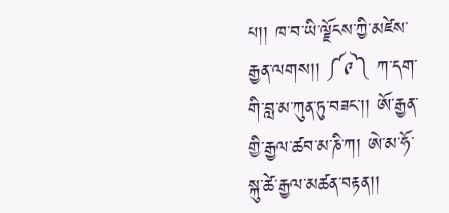པ།། ཁ་བ་ཡི་ལྗོངས་ཀྱི་མཛེས་རྒྱན་ལགས།། ༼༩༽ ཀ་དག་གི་བླ་མ་ཀུན་ཏུ་བཟང་།། ཨོ་རྒྱན་གྱི་རྒྱལ་ཚབ་མ་ཎི་ཀ། ཨེ་མ་ཧོ་སྐུ་ཚེ་རྒྱལ་མཚན་བརྟན།།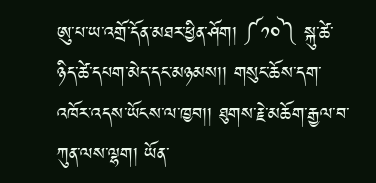ཨུ་པ་ཡ་འགྲོ་དོན་མཐར་ཕྱིན་ཤོག། ༼༡༠༽ སྐུ་ཚེ་ཉིད་ཚེ་དཔག་མེད་དང་མཉམས།། གསུང་ཆོས་དག་འཁོར་འདས་ཡོངས་ལ་ཁྱབ།། ཐུགས་རྗེ་མཆོག་རྒྱལ་བ་ཀུན་ལས་ལྷག། ཡོན་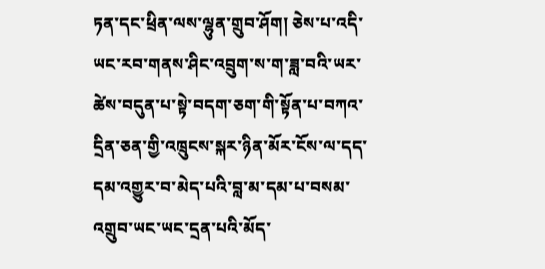ཏན་དང་ཕྲིན་ལས་ལྷུན་གྲུབ་ཤོག། ཅེས་པ་འདི་ཡང་རབ་གནས་ཤིང་འབྲུག་ས་ག་ཟླ་བའི་ཡར་ཚེས་བདུན་པ་སྟེ་བདག་ཅག་གི་སྟོན་པ་བཀའ་དྲིན་ཅན་གྱི་འཁྲུངས་སྐར་ཉིན་མོར་ངོས་ལ་དད་དམ་འགྱུར་བ་མེད་པའི་བླ་མ་དམ་པ་བསམ་འགྲུབ་ཡང་ཡང་དྲན་པའི་མོད་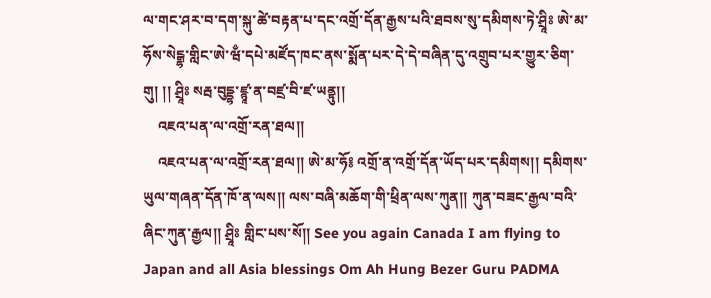ལ་གང་ཤར་བ་དག་སྐུ་ཚེ་བརྟན་པ་དང་འགྲོ་དོན་རྒྱས་པའི་ཐབས་སུ་དམིགས་ཏེ་ཤྲཱིཿ ཨེ་མ་ཧོས་སེངྒྷ་གླིང་ཨེ་ཝྃ་དཔེ་མཛོད་ཁང་ནས་སྨོན་པར་དེ་དེ་བཞིན་དུ་འགྲུབ་པར་གྱུར་ཅིག་གུ། །། ཤྲཱིཿ སརྦ་བུདྡྷ་ཛྙཱ་ན་བཛྲ་བི་ཛ་ཡནྟུ།།
    འཇའ་པན་ལ་འགྲོ་རན་ཐལ།།
    འཇའ་པན་ལ་འགྲོ་རན་ཐལ།། ཨེ་མ་ཧོ༔ འགྲོ་ན་འགྲོ་དོན་ཡོད་པར་དམིགས།། དམིགས་ཡུལ་གཞན་དོན་ཁོ་ན་ལས།། ལས་བཞི་མཆོག་གི་ཕྲིན་ལས་ཀུན།། ཀུན་བཟང་རྒྱལ་བའི་ཞིང་ཀུན་རྒྱལ།། ཤྲཱིཿ གླིང་པས་སོ།། See you again Canada I am flying to Japan and all Asia blessings Om Ah Hung Bezer Guru PADMA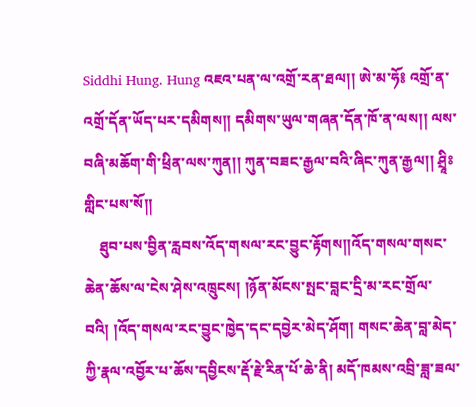Siddhi Hung. Hung འཇའ་པན་ལ་འགྲོ་རན་ཐལ།། ཨེ་མ་ཧོ༔ འགྲོ་ན་འགྲོ་དོན་ཡོད་པར་དམིགས།། དམིགས་ཡུལ་གཞན་དོན་ཁོ་ན་ལས།། ལས་བཞི་མཆོག་གི་ཕྲིན་ལས་ཀུན།། ཀུན་བཟང་རྒྱལ་བའི་ཞིང་ཀུན་རྒྱལ།། ཤྲཱིཿ གླིང་པས་སོ།།
    ཐུབ་པས་བྱིན་རླབས་འོད་གསལ་རང་བྱུང་རྟོགས།།འོད་གསལ་གསང་ཆེན་ཆོས་ལ་ངེས་ཤེས་འཁྲུངས། །ཉོན་མོངས་སྤང་བླང་དྲི་མ་རང་གྲོལ་བའི། །འོད་གསལ་རང་བྱུང་ཁྱེད་དང་དབྱེར་མེད་ཤོག། གསང་ཆེན་བླ་མེད་ཀྱི་རྣལ་འབྱོར་པ་ཆོས་དབྱིངས་རྡོ་རྗེ་རིན་པོ་ཆེ་ནི། མདོ་ཁམས་འབྲི་ཟླ་ཟལ་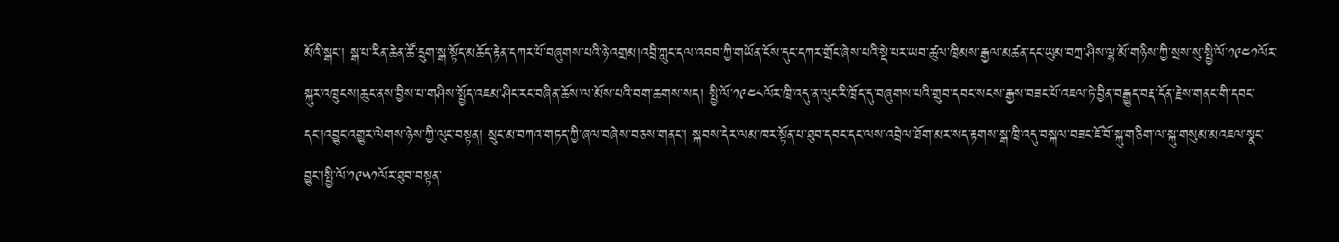མོའི་སྒང་། སྒ་པ་རིན་ཆེན་ཚོ་དྲུག་སྒ་སྟོད་མཆོད་རྟེན་དཀར་པོ་བཞུགས་པའི་ཉེ་འགྲམ།འབྲི་ཀླུང་དལ་འབབ་ཀྱི་གཡོན་ངོས་དུང་དཀར་གྲོང་ཞེས་པའི་སྡེ་པར་ཡབ་ཚུལ་ཁྲིམས་རྒྱལ་མཚན་དང་ཡུམ་བཀྲ་ཤིས་ལྷ་མོ་གཉིས་ཀྱི་སྲས་སུ་སྤྱི་ལོ་༡༩༤༡ལོར་སྐུར་འཁྲུངས།ཆུང་ནས་བྱིས་པ་གཤིས་སྤྱོད་འཇམ་ཤིང་རང་བཞིན་ཆོས་ལ་མོས་པའི་བག་ཆགས་སད། སྤྱི་ལོ་༡༩༤༨ལོར་ཁྲི་འདུ་ན་ལུང་རི་ཁྲོད་དུ་བཞུགས་པའི་གྲུབ་དབང་སངས་རྒྱས་བཟང་པོ་འཇལ་ཏེ་བྱིན་བརྒྱུད་བརྡ་དོན་རྗེས་གནང་གི་དབང་དང་།འབྱུང་འགྱུར་ལེགས་ཉེས་ཀྱི་ལུང་བསྟན། སྲུང་མ་བཀའ་གཏད་ཀྱི་ཞལ་བཞེས་བཅས་གནང་། སྐབས་དེར་ལམ་ཁར་སྟོན་པ་ཐུབ་དབང་དང་ལས་འབྲེལ་ཐོག་མར་སད་རྟགས་སྒ་ཁྲི་འདུ་བསྐལ་བཟང་ཇོ་བོ་སྐུ་གཅིག་ལ་སྐུ་གསུམ་མའཇལ་སྣང་བྱུང་།སྤྱི་ལོ་༡༩༥༡ལོར་ཐུབ་བསྟན་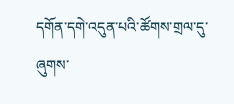དགོན་དགེ་འདུན་པའི་ཚོགས་གྲལ་དུ་ཞུགས་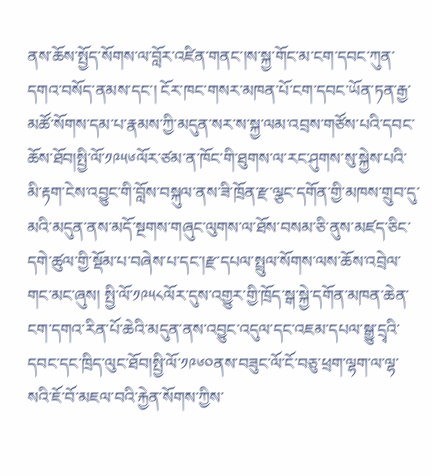ནས་ཆོས་སྤྱོད་སོགས་ལ་བློར་འཛིན་གནང་།ས་སྐྱ་གོང་མ་ངག་དབང་ཀུན་དགའ་བསོད་ནམས་དང་། ངོར་ཁང་གསར་མཁན་པོ་ངག་དབང་ཡོན་ཏན་རྒྱ་མཚོ་སོགས་དམ་པ་རྣམས་ཀྱི་མདུན་སར་ས་སྐྱ་ལམ་འབྲས་གཙོས་པའི་དབང་ཆོས་ཐོབ།སྤྱི་ལོ་༡༩༥༦ལོར་ཙམ་ན་ཁོང་གི་ཐུགས་ལ་རང་ཤུགས་སུ་སྐྱེས་པའི་མི་རྟག་ངེས་འབྱུང་གི་བློས་བསྐུལ་ནས་ཟི་ཁྲོན་རྫ་ལྕང་དགོན་གྱི་མཁས་གྲུབ་དུ་མའི་མདུན་ནས་མདོ་སྔགས་གཞུང་ལུགས་ལ་ཐོས་བསམ་ཅི་ནུས་མཛད་ཅིང་དགེ་ཚུལ་གྱི་སྡོམ་པ་བཞེས་པ་དང་།རྫ་དཔལ་སྤྲུལ་སོགས་ལས་ཆོས་འབྲེལ་གང་མང་ཞུས། སྤྱི་ལོ་༡༩༥༨ལོར་དུས་འགྱུར་གྱི་ཁྲོད་སྒ་སྐྱེ་དགོན་མཁན་ཆེན་ངག་དགའ་རིན་པོ་ཆེའི་མདུན་ནས་འབྱུང་འདུལ་དང་འཇམ་དཔལ་སྒྱུ་དྲྭའི་དབང་དང་ཁྲིད་ལུང་ཐོབ།སྤྱི་ལོ་༡༩༦༠ནས་བཟུང་ལོ་ངོ་བཅུ་ཕྲག་ལྷག་ལ་ལྷ་སའི་ཇོ་བོ་མཇལ་བའི་རྐྱེན་སོགས་ཀྱིས་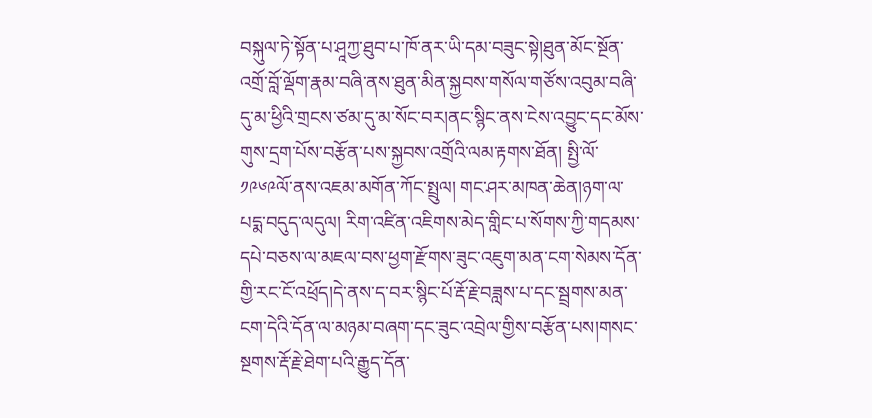བསྐུལ་ཏེ་སྟོན་པ་ཤཱཀྱ་ཐུབ་པ་ཁོ་ནར་ཡི་དམ་བཟུང་སྟེ།ཐུན་མོང་སྔོན་འགྲོ་བློ་ལྡོག་རྣམ་བཞི་ནས་ཐུན་མིན་སྐྱབས་གསོལ་གཙོས་འབུམ་བཞི་དུ་མ་ཕྱིའི་གྲངས་ཙམ་དུ་མ་སོང་བར།ནང་སྙིང་ནས་ངེས་འབྱུང་དང་མོས་གུས་དྲག་པོས་བརྩོན་པས་སྐྱབས་འགྲོའི་ལམ་རྟགས་ཐོན། སྤྱི་ལོ་༡༩༦༩ལོ་ནས་འཇམ་མགོན་ཀོང་སྤྲུལ། གང་ཤར་མཁན་ཆེན།ཉག་ལ་པདྨ་བདུད་ལདུལ། རིག་འཛིན་འཇིགས་མེད་གླིང་པ་སོགས་ཀྱི་གདམས་དཔེ་བཅས་ལ་མཇལ་བས་ཕྱག་རྫོགས་ཟུང་འཇུག་མན་ངག་སེམས་དོན་གྱི་རང་ངོ་འཕྲོད།དེ་ནས་ད་བར་སྙིང་པོ་རྡོ་རྗེ་བཟླས་པ་དང་སྦྲགས་མན་ངག་དེའི་དོན་ལ་མཉམ་བཞག་དང་ཟུང་འབྲེལ་གྱིས་བརྩོན་པས།གསང་སྔགས་རྡོ་རྗེ་ཐེག་པའི་རྒྱུད་དོན་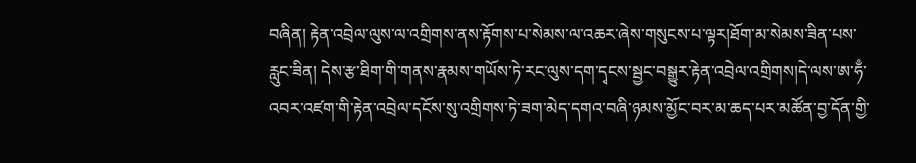བཞིན། རྟེན་འབྲེལ་ལུས་ལ་འགྲིགས་ནས་རྟོགས་པ་སེམས་ལ་འཆར་ཞེས་གསུངས་པ་ལྟར།ཐོག་མ་སེམས་ཟིན་པས་རླུང་ཟིན། དེས་རྩ་ཐིག་གི་གནས་རྣམས་གཡོས་ཏེ་རང་ལུས་དག་དྭངས་སྦྱང་བསྒྱུར་རྟེན་འབྲེལ་འགྲིགས།དེ་ལས་ཨ་ཧྃ་འབར་འཛག་གི་རྟེན་འབྲེལ་དངོས་སུ་འགྲིགས་ཏེ་ཟག་མེད་དགའ་བཞི་ཉམས་མྱོང་བར་མ་ཆད་པར་མཚོན་བྱ་དོན་གྱི་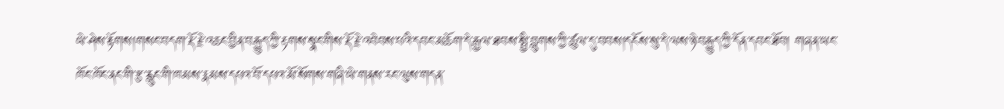ཡེ་ཤེས་རྟོགས།གསང་བདག་རྡོ་རྗེ་འཆང་བྱིན་བརྒྱུད་ཀྱི་རྟགས་སྣང་གིས་རྡོ་རྗེ་འབེབས་པའི་དབང་མཆོག་དེ་རྒྱལ་ཐབས་སྤྱི་བླུགས་ཀྱི་ཚུལ་དུ་བབས།དངོས་སུ་དེ་ལས་ཉེ་བརྒྱུད་ཀྱི་དོན་དབང་ཐོབ། གཞན་ཡང་ཁོང་ཁོང་ནང་གི་རྩ་རླུང་གི་ཁམས་རྣམས་དཔའ་བོ་དཔའ་མོ་སོགས་གཞི་ཡེ་གནས་རང་ལུས་གདན་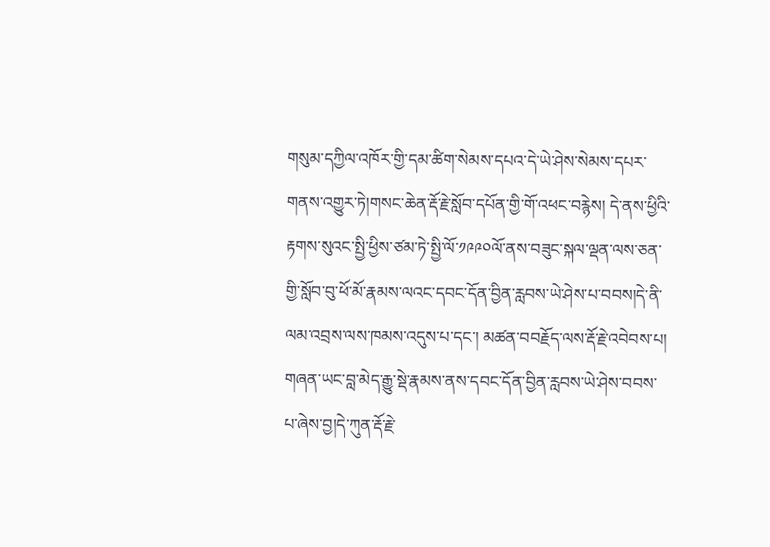གསུམ་དཀྱིལ་འཁོར་གྱི་དམ་ཚིག་སེམས་དཔའ་དེ་ཡེ་ཤེས་སེམས་དཔར་གནས་འགྱུར་ཏེ།གསང་ཆེན་རྡོ་རྗེ་སློབ་དཔོན་གྱི་གོ་འཕང་བརྙེས། དེ་ནས་ཕྱིའི་རྟགས་སུའང་སྤྱི་ཕྱིས་ཙམ་ཏེ་སྤྱི་ལོ་༡༩༩༠ལོ་ནས་བཟུང་སྐལ་ལྡན་ལས་ཅན་གྱི་སློབ་བུ་ཕོ་མོ་རྣམས་ལའང་དབང་དོན་བྱིན་རླབས་ཡེ་ཤེས་པ་བབས།དེ་ནི་ལམ་འབྲས་ལས་ཁམས་འདུས་པ་དང་། མཚན་བབརྗོད་ལས་རྡོ་རྗེ་འབེབས་པ། གཞན་ཡང་བླ་མེད་རྒྱུ་སྡེ་རྣམས་ནས་དབང་དོན་བྱིན་རླབས་ཡེ་ཤེས་བབས་པ་ཞེས་བྱ།དེ་ཀུན་རྡོ་རྗེ་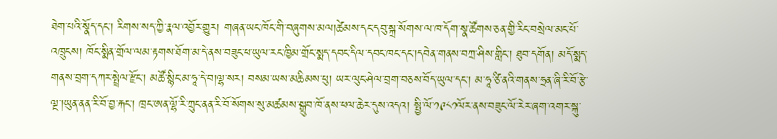ཐེག་པའི་སྣོད་དང་། རིགས་སད་ཀྱི་རྣལ་འབྱོར་གྱུར། གཞན་ཡང་ཁོང་གི་བཞུགས་མལ།ཚེམས་དང་དབུ་སྐྲ་སོགས་ལ་ཁ་དོག་སྣ་ཚོགས་ཅན་གྱི་རིང་བསྲེལ་མང་པོ་འཁྲུངས། ཁོང་སྨིན་གྲོལ་ལམ་རྟགས་ཐོག་མ་དེ་ནས་བཟུང་ཕ་ཡུལ་རང་ཁྱིམ་གྲོང་སྨད་དབང་དིལ་དབང་ཁང་དང་།དབེན་གནས་བཀྲ་ཤིས་གླིང་། ཐུབ་དགོན། མདོ་སྨད་གནས་བྲག་དཀར་སྤྲེལ་རྫོང་། མཚོ་སྙིང་མ་ཧཱ་དེ་བ།ལྷ་སར། བསམ་ཡས་མཆིམས་ཕུ། ཡར་ལུང་ཤེལ་བྲག་བཅས་བོད་ཡུལ་དང་། མ་ཧཱ་ཙི་ནའི་གནས་ཧྲན་ཞི་རི་བོ་རྩེ་ལྔ་།ཡུན་ནན་རི་བོ་བྱ་རྐང་། ཁྲང་ཨན་ལྷོ་རི་ཀྲུང་ནན་རི་བོ་སོགས་སུ་མཚམས་སྒྲུབ་ཁོ་ནས་ཕལ་ཆེར་དུས་འདའ། སྤྱི་ལོ་༡༩༨༡ལོར་ནས་བཟུང་ལོ་རེར་ཞག་འགར་སྐུ་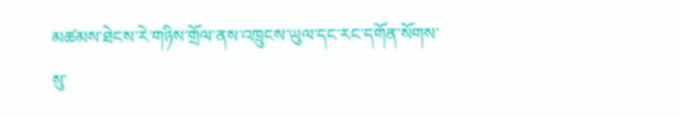མཚམས་ཐེངས་རེ་གཉིས་གྲོལ་ནས་འཁྲུངས་ཡུལ་དང་རང་དགོན་སོགས་སུ་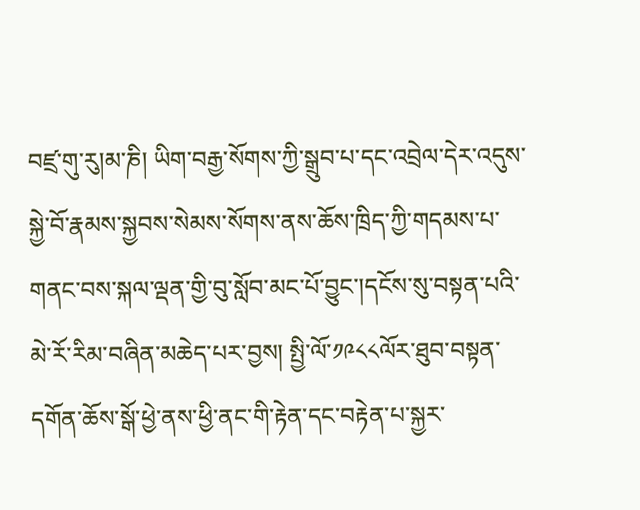བཛྲ་གུ་རུ།མ་ཎི། ཡིག་བརྒྱ་སོགས་ཀྱི་སྒྲུབ་པ་དང་འབྲེལ་དེར་འདུས་སྐྱེ་བོ་རྣམས་སྐྱབས་སེམས་སོགས་ནས་ཆོས་ཁྲིད་ཀྱི་གདམས་པ་གནང་བས་སྐལ་ལྡན་གྱི་བུ་སློབ་མང་པོ་བྱུང་།དངོས་སུ་བསྟན་པའི་མེ་རོ་རིམ་བཞིན་མཆེད་པར་བྱས། སྤྱི་ལོ་༡༩༨༨ལོར་ཐུབ་བསྟན་དགོན་ཆོས་སྒོ་ཕྱེ་ནས་ཕྱི་ནང་གི་རྟེན་དང་བརྟེན་པ་སྐྱར་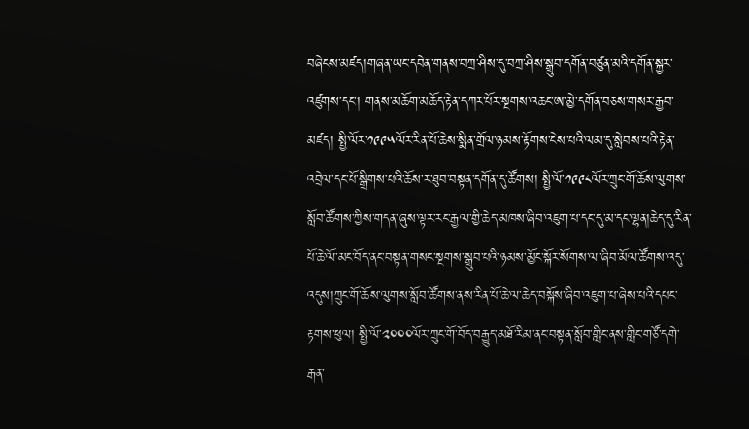བཞེངས་མཛད།གཞན་ཡང་དབེན་གནས་བཀྲ་ཤིས་དུ་བཀྲ་ཤིས་སྒྲུབ་དགོན་བཙུན་མའི་དགོན་སྐྱར་འཛུགས་དང་། གནས་མཆོག་མཆོད་རྟེན་དཀར་པོར་སྔགས་འཆང་ཨ་མྱེ་དགོན་བཅས་གསར་རྒྱབ་མཛད། སྤྱི་ལོར་༡༩༩༥ལོར་རིན་པོ་ཆེས་སྨིན་གྲོལ་ཉམས་རྟོགས་ངེས་པའི་ལམ་དུ་སླེབས་པའི་རྟེན་འབྲེལ་དང་པོ་སྒྲིགས་པའི་ཆོས་ར་ཐུབ་བསྟན་དགོན་དུ་ཚོགས། སྤྱི་ལོ་༡༩༩༨ལོར་ཀྲུང་གོ་ཆོས་ལུགས་སློབ་ཚོགས་ཀྱིས་གདན་ཞུས་ལྟར་རང་རྒྱལ་གྱི་ཆེད་མཁས་ཞིབ་འཇུག་པ་དང་དུ་མ་དང་ལྷན།ཆེད་དུ་རིན་པོ་ཆེ་ལོ་མང་བོད་ནང་བསྟན་གསང་སྔགས་སྒྲུབ་པའི་ཉམས་མྱོང་སྐོར་སོགས་ལ་ཞིབ་མོལ་ཚོགས་འདུ་འདུས།ཀྲུང་གོ་ཆོས་ལུགས་སློབ་ཚོགས་ནས་རིན་པོ་ཆེ་ལ་ཆེད་བསྐོས་ཞིབ་འཇུག་པ་ཞེས་པའི་དཔང་རྟགས་ཕུལ། སྤྱི་ལོ་༢༠༠༠ལོར་ཀྲུང་གོ་བོད་བརྒྱུད་མཐོ་རིམ་ནང་བསྟན་སློབ་གླིང་ནས་གླིང་གཙོ་དགེ་རྒན་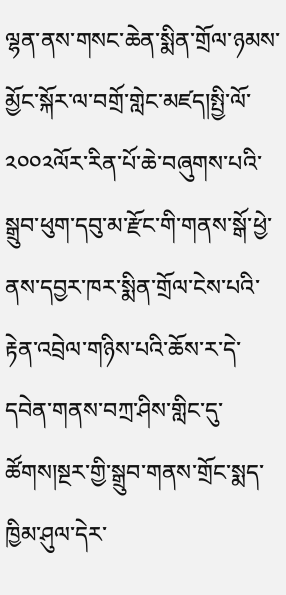ལྷན་ནས་གསང་ཆེན་སྨིན་གྲོལ་ཉམས་མྱོང་སྐོར་ལ་བགྲོ་གླེང་མཛད།སྤྱི་ལོ་༢༠༠༢ལོར་རིན་པོ་ཆེ་བཞུགས་པའི་སྒྲུབ་ཕུག་དབུ་མ་རྫོང་གི་གནས་སྒོ་ཕྱེ་ནས་དབྱར་ཁར་སྨིན་གྲོལ་ངེས་པའི་རྟེན་འབྲེལ་གཉིས་པའི་ཆོས་ར་དེ་དབེན་གནས་བཀྲ་ཤིས་གླིང་དུ་ཚོགས།སྔར་གྱི་སྒྲུབ་གནས་གྲོང་སྨད་ཁྱིམ་ཤུལ་དེར་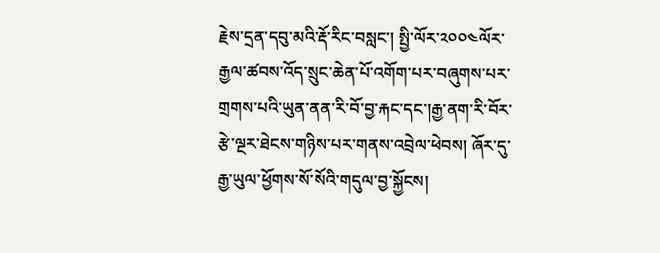རྗེས་དྲན་དབུ་མའི་རྡོ་རིང་བསླང་། སྤྱི་ལོར་༢༠༠༤ལོར་རྒྱལ་ཚབས་འོད་སྲུང་ཆེན་པོ་འགོག་པར་བཞུགས་པར་གྲགས་པའི་ཡུན་ནན་རི་བོ་བྱ་རྐང་དང་།རྒྱ་ནག་རི་བོར་རྩེ་ལྔར་ཐེངས་གཉིས་པར་གནས་འབྲེལ་ཕེབས། ཞོར་དུ་རྒྱ་ཡུལ་ཕྱོགས་སོ་སོའི་གདུལ་བྱ་སྐྱོངས།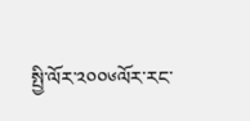སྤྱི་ལོར་༢༠༠༦ལོར་རང་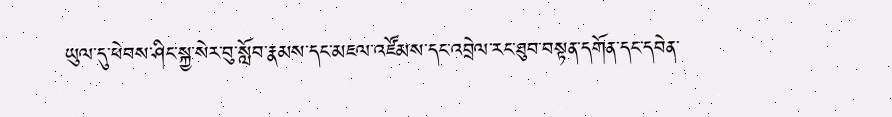ཡུལ་དུ་ཕེབས་ཤིང་སྐྱ་སེར་བུ་སློབ་རྣམས་དང་མཇལ་འཛོམས་དང་འབྲེལ་རང་ཐུབ་བསྟན་དགོན་དང་དབེན་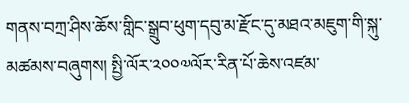གནས་བཀྲ་ཤིས་ཆོས་གླིང་སྒྲུབ་ཕུག་དབུ་མ་རྫོང་དུ་མཐའ་མཇུག་གི་སྐུ་མཚམས་བཞུགས། སྤྱི་ལོར་༢༠༠༧ལོར་རིན་པོ་ཆེས་འཛམ་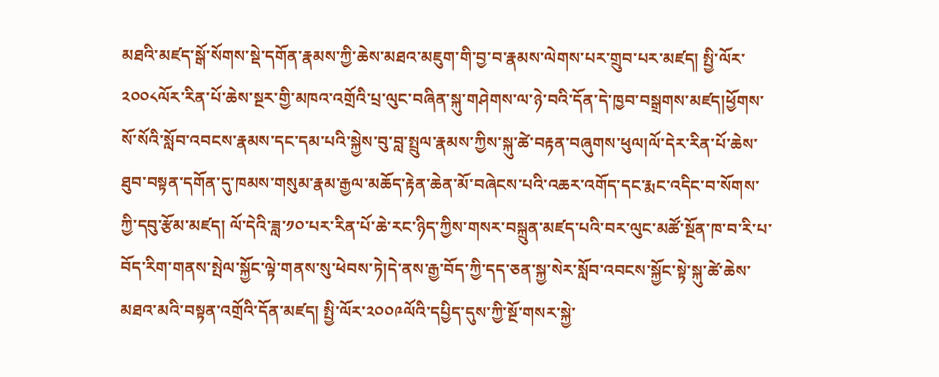མཐའི་མཛད་སྒོ་སོགས་སྡེ་དགོན་རྣམས་ཀྱི་ཆེས་མཐའ་མཇུག་གི་བྱ་བ་རྣམས་ལེགས་པར་གྲུབ་པར་མཛད། སྤྱི་ལོར་༢༠༠༨ལོར་རིན་པོ་ཆེས་སྔར་གྱི་མཁའ་འགྲོའི་པྲ་ལུང་བཞིན་སྐུ་གཤེགས་ལ་ཉེ་བའི་དོན་དེ་ཁྱབ་བསྒྲགས་མཛད།ཕྱོགས་སོ་སོའི་སློབ་འབངས་རྣམས་དང་དམ་པའི་སྐྱེས་བུ་བླ་སྤྲུལ་རྣམས་ཀྱིས་སྐུ་ཚེ་བརྟན་བཞུགས་ཕུལ།ལོ་དེར་རིན་པོ་ཆེས་ཐུབ་བསྟན་དགོན་དུ་ཁམས་གསུམ་རྣམ་རྒྱལ་མཆོད་རྟེན་ཆེན་མོ་བཞེངས་པའི་འཆར་འགོད་དང་རྨང་འདིང་བ་སོགས་ཀྱི་དབུ་རྩོམ་མཛད། ལོ་དེའི་ཟླ་༡༠་པར་རིན་པོ་ཆེ་རང་ཉིད་ཀྱིས་གསར་བསྐྲུན་མཛད་པའི་བར་ལུང་མཚོ་སྔོན་ཁ་བ་རི་པ་བོད་རིག་གནས་སྤེལ་སྐྱོང་ལྟེ་གནས་སུ་ཕེབས་ཏེ།དེ་ནས་རྒྱ་བོད་ཀྱི་དད་ཅན་སྐྱ་སེར་སློབ་འབངས་སྐྱོང་སྟེ་སྐུ་ཚེ་ཆེས་མཐའ་མའི་བསྟན་འགྲོའི་དོན་མཛད། སྤྱི་ལོར་༢༠༠༩ལོའི་དཔྱིད་དུས་ཀྱི་སྔོ་གསར་སྐྱེ་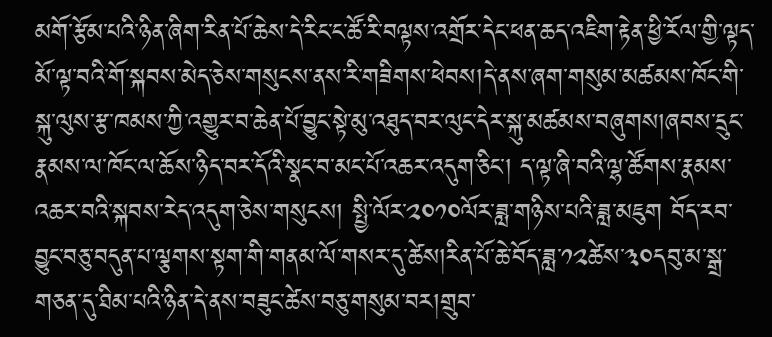མགོ་རྩོམ་པའི་ཉིན་ཞིག་རིན་པོ་ཆེས་དེ་རིང་ང་ཚོ་རི་བལྟས་འགྲོར་དེང་ཕན་ཆད་འཇིག་རྟེན་ཕྱི་རོལ་གྱི་ལྟད་མོ་ལྟ་བའི་གོ་སྐབས་མེད་ཅེས་གསུངས་ནས་རི་གཟིགས་ཕེབས།དེ་ནས་ཞག་གསུམ་མཚམས་ཁོང་གི་སྐུ་ལུས་རྩ་ཁམས་ཀྱི་འགྱུར་བ་ཆེན་པོ་བྱུང་སྟེ་མུ་འཐུད་བར་ལུང་དེར་སྐུ་མཚམས་བཞུགས།ཞབས་དྲུང་རྣམས་ལ་ཁོང་ལ་ཆོས་ཉིད་བར་དོའི་སྣང་བ་མང་པོ་འཆར་འདུག་ཅིང་། ད་ལྟ་ཞི་བའི་ལྷ་ཚོགས་རྣམས་འཆར་བའི་སྐབས་རེད་འདུག་ཅེས་གསུངས། སྤྱི་ལོར་༢༠༡༠ལོར་ཟླ་གཉིས་པའི་ཟླ་མཇུག བོད་རབ་བྱུང་བཅུ་བདུན་པ་ལྕགས་སྟག་གི་གནམ་ལོ་གསར་དུ་ཚེས།རིན་པོ་ཆེ་བོད་ཟླ་༡༢ཚེས་༣༠དབུ་མ་སྒྲ་གཅན་དུ་ཐིམ་པའི་ཉིན་དེ་ནས་བཟུང་ཚེས་བཅུ་གསུམ་བར།གྲུབ་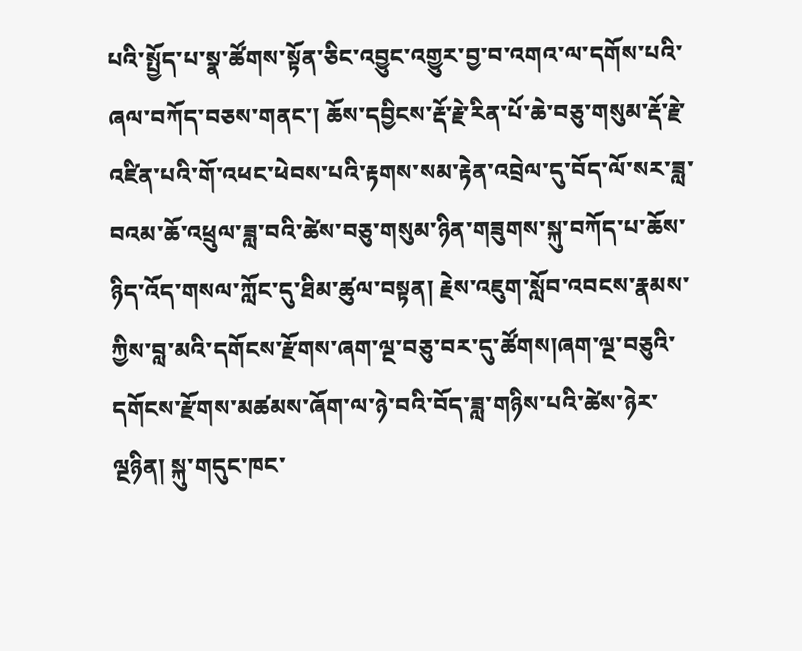པའི་སྤྱོད་པ་སྣ་ཚོགས་སྟོན་ཅིང་འབྱུང་འགྱུར་བྱ་བ་འགའ་ལ་དགོས་པའི་ཞལ་བཀོད་བཅས་གནང་། ཆོས་དབྱིངས་རྡོ་རྗེ་རིན་པོ་ཆེ་བཅུ་གསུམ་རྡོ་རྗེ་འཛིན་པའི་གོ་འཕང་ཕེབས་པའི་རྟགས་སམ་རྟེན་འབྲེལ་དུ་བོད་ལོ་སར་ཟླ་བའམ་ཆོ་འཕྲུལ་ཟླ་བའི་ཚེས་བཅུ་གསུམ་ཉིན་གཟུགས་སྐུ་བཀོད་པ་ཆོས་ཉིད་འོད་གསལ་ཀློང་དུ་ཐིམ་ཚུལ་བསྟན། རྗེས་འཇུག་སློབ་འབངས་རྣམས་ཀྱིས་བླ་མའི་དགོངས་རྫོགས་ཞག་ལྔ་བཅུ་བར་དུ་ཚོགས།ཞག་ལྔ་བཅུའི་དགོངས་རྫོགས་མཚམས་ཞོག་ལ་ཉེ་བའི་བོད་ཟླ་གཉིས་པའི་ཚེས་ཉེར་ལྔཉིན། སྐུ་གདུང་ཁང་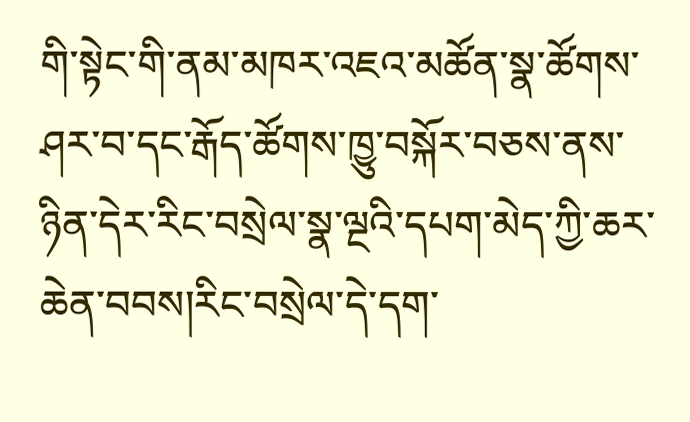གི་སྟེང་གི་ནམ་མཁར་འཇའ་མཚོན་སྣ་ཚོགས་ཤར་བ་དང་རྒོད་ཚོགས་ཁྱུ་བསྐོར་བཅས་ནས་ཉིན་དེར་རིང་བསྲེལ་སྣ་ལྔའི་དཔག་མེད་ཀྱི་ཆར་ཆེན་བབས།རིང་བསྲེལ་དེ་དག་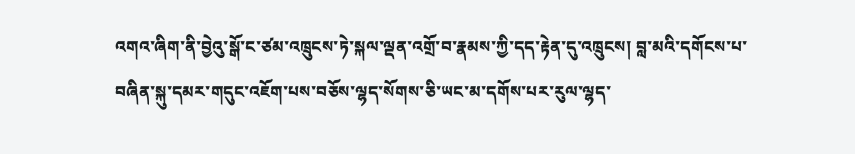འགའ་ཞིག་ནི་བྱེའུ་སྒོ་ང་ཙམ་འཁྲུངས་ཏེ་སྐལ་ལྡན་འགྲོ་བ་རྣམས་ཀྱི་དད་རྟེན་དུ་འཁྲུངས། བླ་མའི་དགོངས་པ་བཞིན་སྐུ་དམར་གདུང་འཇོག་པས་བཅོས་ལྷད་སོགས་ཅི་ཡང་མ་དགོས་པར་རུལ་ལྷད་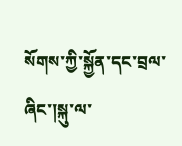སོགས་ཀྱི་སྐྱོན་དང་བྲལ་ཞིང་།སྐུ་ལ་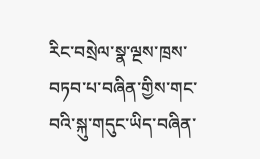རིང་བསྲེལ་སྣ་ལྔས་ཁྲས་བཏབ་པ་བཞིན་གྱིས་གང་བའི་སྐུ་གདུང་ཡིད་བཞིན་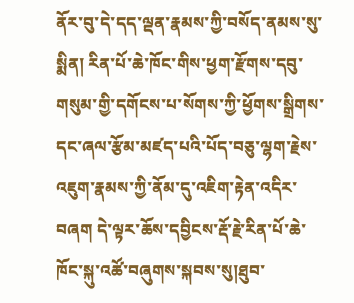ནོར་བུ་དེ་དད་ལྡན་རྣམས་ཀྱི་བསོད་ནམས་སུ་སྨིན། རིན་པོ་ཆེ་ཁོང་གིས་ཕྱག་རྫོགས་དབུ་གསུམ་གྱི་དགོངས་པ་སོགས་ཀྱི་ཕྱོགས་སྒྲིགས་དང་ཞལ་རྩོམ་མཛད་པའི་པོད་བཅུ་ལྷག་རྗེས་འཇུག་རྣམས་ཀྱི་ནོམ་དུ་འཇིག་རྟེན་འདིར་བཞག དེ་ལྟར་ཆོས་དབྱིངས་རྡོ་རྗེ་རིན་པོ་ཆེ་ཁོང་སྐུ་འཚོ་བཞུགས་སྐབས་སུ།ཐུབ་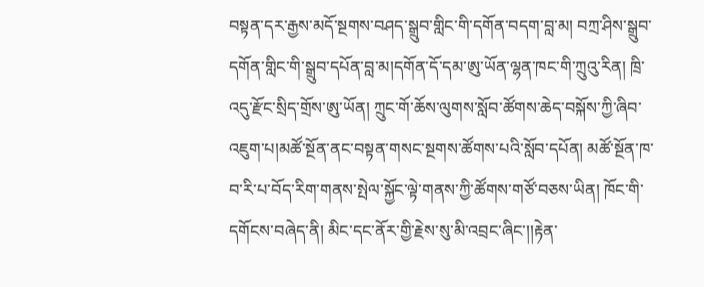བསྟན་དར་རྒྱས་མདོ་སྔགས་བཤད་སྒྲུབ་གླིང་གི་དགོན་བདག་བླ་མ། བཀྲ་ཤིས་སྒྲུབ་དགོན་གླིང་གི་སྒྲུབ་དཔོན་བླ་མ།དགོན་དོ་དམ་ཨུ་ཡོན་ལྷན་ཁང་གི་ཀྲུའུ་རིན། ཁྲི་འདུ་རྫོང་སྲིད་གྲོས་ཨུ་ཡོན། ཀྲུང་གོ་ཆོས་ལུགས་སློབ་ཚོགས་ཆེད་བསྐོས་ཀྱི་ཞིབ་འཇུག་པ།མཚོ་སྔོན་ནང་བསྟན་གསང་སྔགས་ཚོགས་པའི་སློབ་དཔོན། མཚོ་སྔོན་ཁ་བ་རི་པ་བོད་རིག་གནས་སྤེལ་སྐྱོང་ལྟེ་གནས་ཀྱི་ཚོགས་གཙོ་བཅས་ཡིན། ཁོང་གི་དགོངས་བཞེད་ནི། མིང་དང་ནོར་གྱི་རྗེས་སུ་མི་འབྲང་ཞིང་།།རྟེན་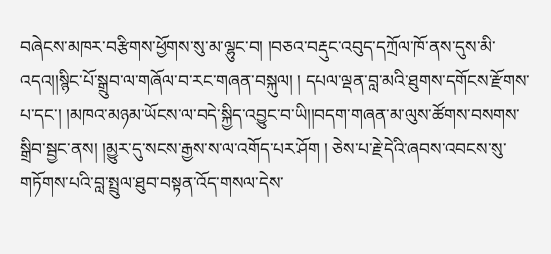བཞེངས་མཁར་བརྩིགས་ཕྱོགས་སུ་མ་ལྷུང་བ། །བཅའ་བརྡུང་འབུད་དཀྲོལ་ཁོ་ནས་དུས་མི་འདའ།།སྙིང་པོ་སྒྲུབ་ལ་གཞོལ་བ་རང་གཞན་བསྐུལ། ། དཔལ་ལྡན་བླ་མའི་ཐུགས་དགོངས་རྫོགས་པ་དང་། །མཁའ་མཉམ་ཡོངས་ལ་བདེ་སྐྱིད་འབྱུང་བ་ཡི།།བདག་གཞན་མ་ལུས་ཚོགས་བསགས་སྒྲིབ་སྦྱང་ནས། །མྱུར་དུ་སངས་རྒྱས་ས་ལ་འགོད་པར་ཤོག ། ཅེས་པ་རྗེ་དེའི་ཞབས་འབངས་སུ་གཏོགས་པའི་བླ་སྤྲུལ་ཐུབ་བསྟན་འོད་གསལ་དེས་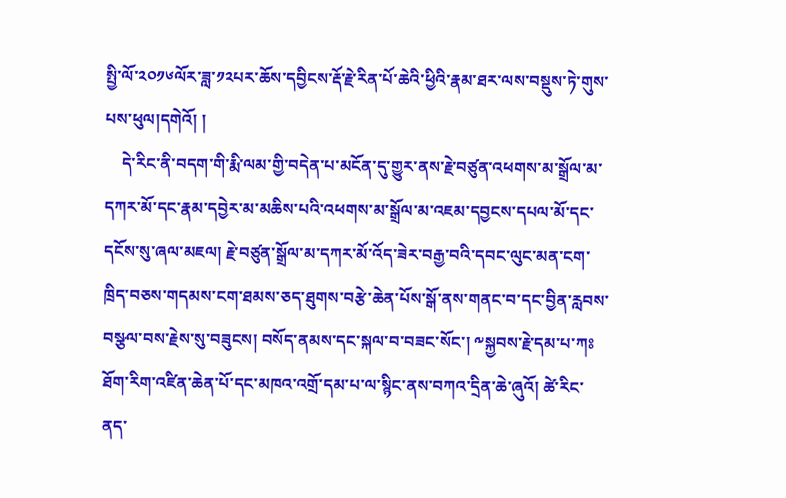སྤྱི་ལོ་༢༠༡༦ལོར་ཟླ་༡༢པར་ཆོས་དབྱིངས་རྡོ་རྗེ་རིན་པོ་ཆེའི་ཕྱིའི་རྣམ་ཐར་ལས་བསྡུས་ཏེ་གུས་པས་ཕུལ།དགེའོ། །
    དེ་རིང་ནི་བདག་གི་རྨི་ལམ་གྱི་བདེན་པ་མངོན་དུ་གྱུར་ནས་རྗེ་བཙུན་འཕགས་མ་སྒྲོལ་མ་དཀར་མོ་དང་རྣམ་དབྱེར་མ་མཆིས་པའི་འཕགས་མ་སྒྲོལ་མ་འཇམ་དབྱངས་དཔལ་མོ་དང་དངོས་སུ་ཞལ་མཇལ། རྗེ་བཙུན་སྒྲོལ་མ་དཀར་མོ་འོད་ཟེར་བརྒྱ་བའི་དབང་ལུང་མན་ངག་ཁྲིད་བཅས་གདམས་ངག་ཐམས་ཅད་ཐུགས་བརྩེ་ཆེན་པོས་སྒོ་ནས་གནང་བ་དང་བྱིན་རླབས་བསྩལ་བས་རྗེས་སུ་བཟུངས། བསོད་ནམས་དང་སྐལ་བ་བཟང་སོང་། ༸སྐྱབས་རྗེ་དམ་པ་ཀཿ ཐོག་རིག་འཛིན་ཆེན་པོ་དང་མཁའ་འགྲོ་དམ་པ་ལ་སྙིང་ནས་བཀའ་དྲིན་ཆེ་ཞུའོ། ཚེ་རིང་ནད་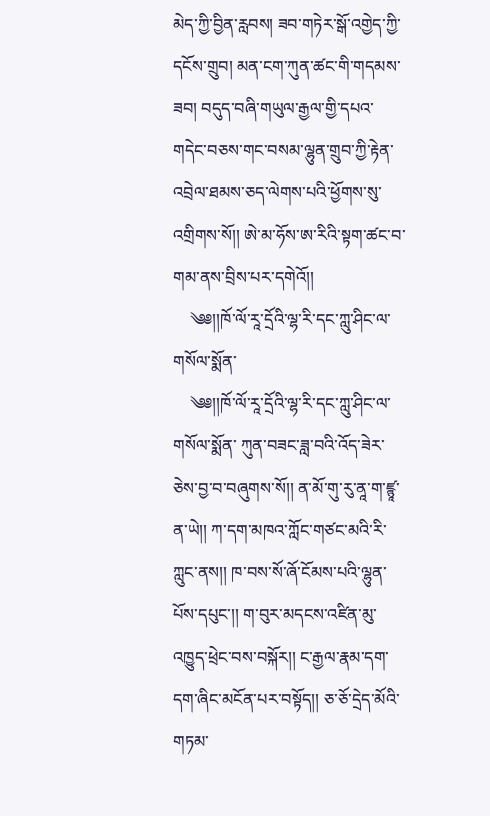མེད་ཀྱི་བྱིན་རླབས། ཟབ་གཏེར་སྒོ་འགྱེད་ཀྱི་དངོས་གྲུབ། མན་ངག་ཀུན་ཚང་གི་གདམས་ཟབ། བདུད་བཞི་གཡུལ་རྒྱལ་གྱི་དཔའ་གདེང་བཅས་གང་བསམ་ལྷུན་གྲུབ་ཀྱི་རྟེན་འབྲེལ་ཐམས་ཅད་ལེགས་པའི་ཕྱོགས་སུ་འགྲིགས་སོ།། ཨེ་མ་ཧོས་ཨ་རིའི་སྟག་ཚང་བ་གམ་ནས་བྲིས་པར་དགེའོ།།
    ༄༅།།ཁོ་ལོ་རཱ་དྲོའི་ལྷ་རི་དང་ཀླུ་ཤིང་ལ་གསོལ་སྨོན་
    ༄༅།།ཁོ་ལོ་རཱ་དྲོའི་ལྷ་རི་དང་ཀླུ་ཤིང་ལ་གསོལ་སྨོན་ ཀུན་བཟང་ཟླ་བའི་འོད་ཟེར་ཅེས་བྱ་བ་བཞུགས་སོ།། ན་མོ་གུ་རུ་ནཱ་ག་ཛྙཱ་ན་ཡེ།། ཀ་དག་མཁའ་ཀློང་གཙང་མའི་རི་ཀླུང་ནས།། ཁ་བས་སོ་ཞོ་ངོམས་པའི་ལྷུན་པོས་དཔུང་།། ག་བུར་མདངས་འཛིན་མུ་འཁྱུད་ཕྲེང་བས་བསྐོར།། ང་རྒྱལ་རྣམ་དག་དག་ཞིང་མངོན་པར་བསྟོད།། ཅ་ཅོ་དྲེད་མོའི་གཏམ་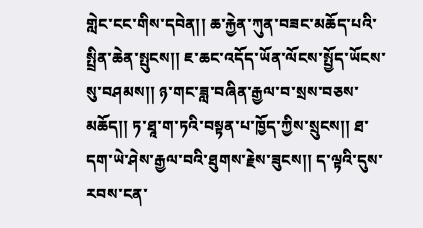གླེང་ངང་གིས་དབེན།། ཆ་རྐྱེན་ཀུན་བཟང་མཆོད་པའི་སྤྲིན་ཆེན་སྤུངས།། ཇ་ཆང་འདོད་ཡོན་ལོངས་སྤྱོད་ཡོངས་སུ་བཤམས།། ཉ་གང་ཟླ་བཞིན་རྒྱལ་བ་སྲས་བཅས་མཆོད།། ཏ་ཐཱ་ག་ཏའི་བསྟན་པ་ཁྱོད་ཀྱིས་སྲུངས།། ཐ་དག་ཡེ་ཤེས་རྒྱལ་བའི་ཐུགས་རྗེས་ཟུངས།། ད་ལྟའི་དུས་རབས་ངན་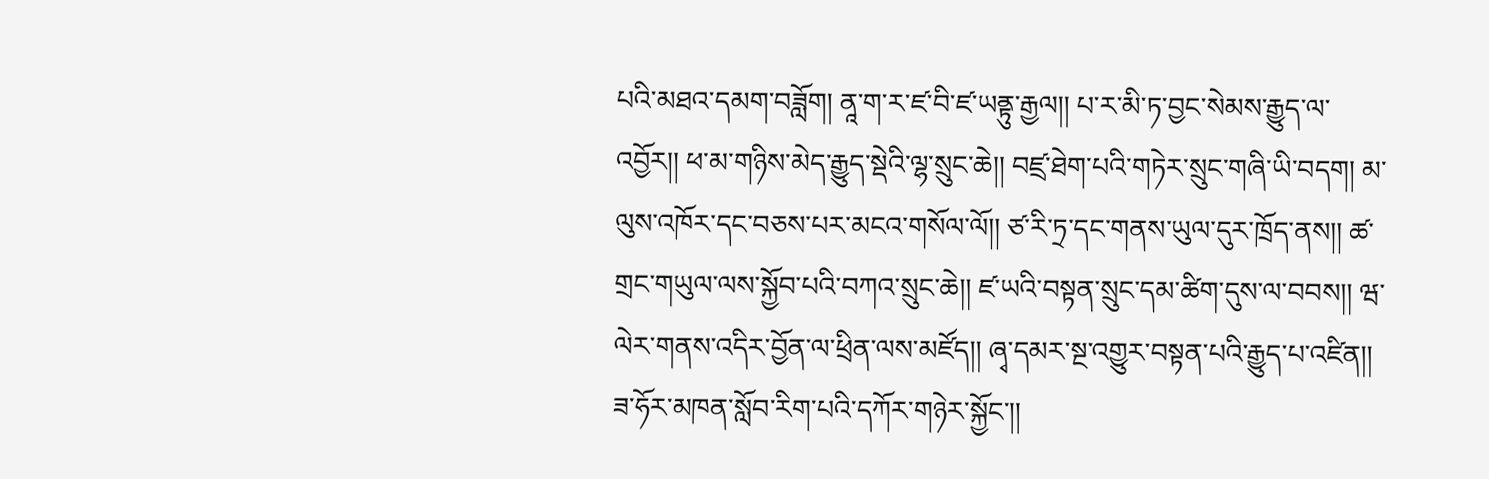པའི་མཐའ་དམག་བཟློག། ནཱ་ག་ར་ཛ་བི་ཛ་ཡནྟུ་རྒྱལ།། པ་ར་མི་ཏ་བྱང་སེམས་རྒྱུད་ལ་འབྱོར།། ཕ་མ་གཉིས་མེད་རྒྱུད་སྡེའི་ལྷ་སྲུང་ཆེ།། བཛྲ་ཐེག་པའི་གཏེར་སྲུང་གཞི་ཡི་བདག། མ་ལུས་འཁོར་དང་བཅས་པར་མངའ་གསོལ་ལོ།། ཙ་རི་ཏྲ་དང་གནས་ཡུལ་དུར་ཁྲོད་ནས།། ཚ་གྲང་གཡུལ་ལས་སྐྱོབ་པའི་བཀའ་སྲུང་ཆེ།། ཛ་ཡའི་བསྟན་སྲུང་དམ་ཚིག་དུས་ལ་བབས།། ཝ་ལེར་གནས་འདིར་བྱོན་ལ་ཕྲིན་ལས་མཛོད།། ཞྭ་དམར་སྔ་འགྱུར་བསྟན་པའི་རྒྱུད་པ་འཛིན།། ཟ་ཧོར་མཁན་སློབ་རིག་པའི་དཀོར་གཉེར་སྐྱོང་།།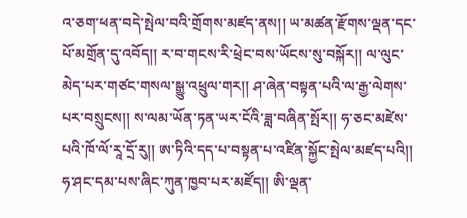འ་ཅག་ཕན་བདེ་སྤེལ་བའི་གྲོགས་མཛད་ནས།། ཡ་མཚན་རྫོགས་ལྡན་དང་པོ་མགྲོན་དུ་འབོད།། ར་བ་གངས་རི་ཕྲེང་བས་ཡོངས་སུ་བསྐོར།། ལ་ལུང་མེད་པར་གཙང་གསལ་སྒྱུ་འཕྲུལ་གར།། ཤ་ཞེན་བསྟན་པའི་ལ་རྒྱ་ལེགས་པར་བསྲུངས།། ས་ལམ་ཡོན་ཏན་ཡར་ངོའི་ཟླ་བཞིན་སྤོར།། ཧ་ཅང་མཛེས་པའི་ཁོ་ལོ་རཱ་དྲོ་རུ།། ཨ་ཏིའི་དད་པ་བསྟན་པ་འཛིན་སྐྱོང་སྤེལ་མཛད་པའི།། ཧ་ཤང་དམ་པས་ཞིང་ཀུན་ཁྱབ་པར་མཛོད།། ཨི་ལྡན་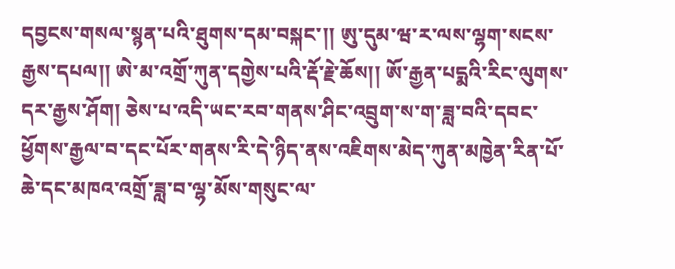དབྱངས་གསལ་སྙན་པའི་ཐུགས་དམ་བསྐང་།། ཨུ་དུམ་ཝ་ར་ལས་ལྷག་སངས་རྒྱས་དཔལ།། ཨེ་མ་འགྲོ་ཀུན་དགྱེས་པའི་རྡོ་རྗེ་ཆོས།། ཨོ་རྒྱན་པདྨའི་རིང་ལུགས་དར་རྒྱས་ཤོག། ཅེས་པ་འདི་ཡང་རབ་གནས་ཤིང་འབྲུག་ས་ག་ཟླ་བའི་དབང་ཕྱོགས་རྒྱལ་བ་དང་པོར་གནས་རི་དེ་ཉིད་ནས་འཇིགས་མེད་ཀུན་མཁྱེན་རིན་པོ་ཆེ་དང་མཁའ་འགྲོ་ཟླ་བ་ལྷ་མོས་གསུང་ལ་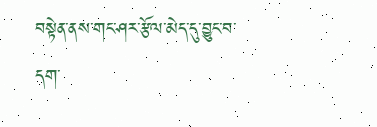བསྟེན་ནས་གང་ཤར་རྩོལ་མེད་དུ་བྱུང་བ་དག་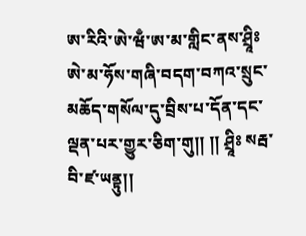ཨ་རིའི་ཨེ་ཝྃ་ཨ་མ་གླིང་ནས་ཤྲཱིཿ ཨེ་མ་ཧོས་གཞི་བདག་བཀའ་སྲུང་མཆོད་གསོལ་དུ་བྲིས་པ་དོན་དང་ལྡན་པར་གྱུར་ཅིག་གུ།། །། ཤྲཱིཿ སརྦ་བི་ཛ་ཡནྟུ།།